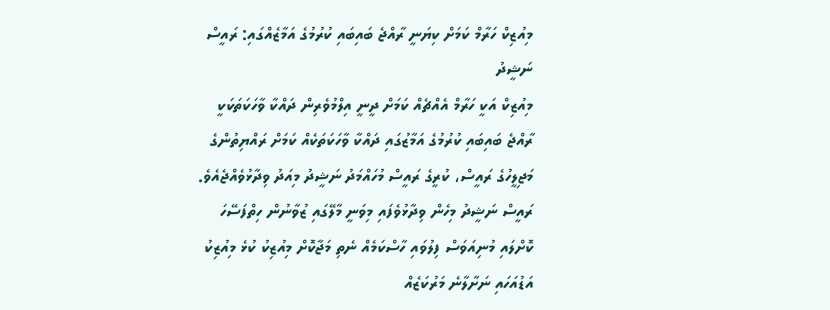މިއުޒިކް ހަރާމް ކަމަށް ކިޔަނީ ރާއްޖެ ބައިބައި ކުރުމުގެ އަމާޒެއްގައި: ރައީސް ނަޝީދު
މިއުޒިކް އަކީ ހަރާމް އެއްޗެއް ކަމަށް ދީނީ އިލްމުވެރިން ދައްކާ ވާހަކަތަކަކީ ރާއްޖެ ބައިބައި ކުރުމުގެ އަމާޒުގައި ދައްކާ ވާހަކަތަކެއް ކަމަށް ރައްޔިތުންގެ މަޖިލީހުގެ ރައީސް، ކުރީގެ ރައީސް މުހައްމަދު ނަޝީދު މިއަދު ވިދާޅުވެއްޖެއެވެ.
ރައީސް ނަޝީދު މިހެން ވިދާޅުވެފައި މިވަނީ މާލޭގައި ޒުވާނުން ހިތްފަސޭހަ ކޮށްލައި މުނިއަވަސް ފިލުވައި ހާސްކަމެއް ނެތި މަޖާކޮށް މިއުޒިކު ކުޅެ މިއުޒިކު އަޑުއަހައި ނަށާލާނެ މަރުކަޒެއް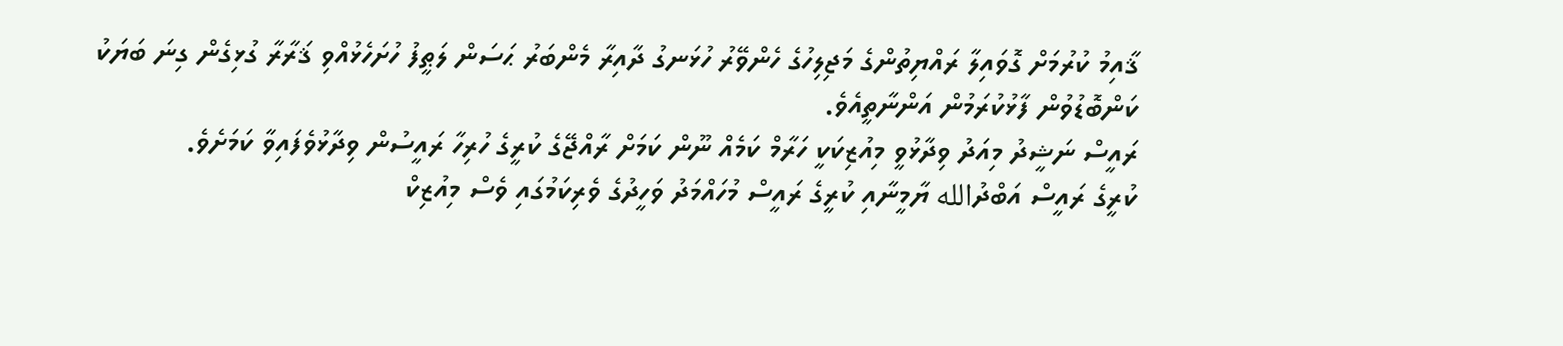ޤާއިމު ކުރުމަށް ގޮވައިލާ ރައްޔިތުންގެ މަޖިލިހުގެ ހެންވޭރު ހުޅަނގު ދާއިރާ މެންބަރު ޙަސަން ލަޠީފު ހުށަހެޅުއްވި ޤަރާރާ ގުޅިގެން ގިނަ ބަޔަކު ކަންބޮޑުވުން ފާޅުކުރަމުން އަންނާތީއެވެ.
ރައީސް ނަޝީދު މިއަދު ވިދާޅުވީ މިއުޒިކަކީ ހަރާމް ކަމެއް ނޫން ކަމަށް ރާއްޖޭގެ ކުރީގެ ހުރިހާ ރައީސުން ވިދާޅުވެފައިވާ ކަމަށެވެ.
ކުރީގެ ރައީސް އަބްދުالله ޔާމީނާއި ކުރީގެ ރައީސް މުހައްމަދު ވަހީދުގެ ވެރިކަމުގައި ވެސް މިއުޒިކް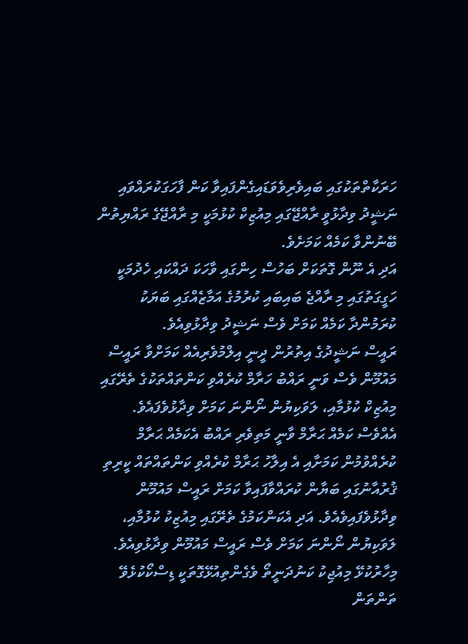ހަރަކާތްތަކުގައި ބައިވެރިވެވަޑައިގެންފައިވާ ކަން ފާހަގަކުރައްވައި ނަޝީދު ވިދާޅުވީ ރާއްޖޭގައި މިއުޒިކް ކުޅުމަކީ މި ރާއްޖޭގެ ރައްޔިތުން ބޭނުންވާ ކަމެއް ކަމަށެވެ.
އަދި އެ ނޫން ގޮތަކަށް ބަހުސް ހިންގައި ވާހަކަ ދައްކައި ހެދުމަކީ ހަގީގަތުގައި މި ރާއްޖެ ބައިބައި ކުރުމުގެ އަމާޒެއްގައި ބަޔަކު ކުރަމުންދާ ކަމެއް ކަމަށް ވެސް ނަޝީދު ވިދާޅުވިއެވެ.
ރައީސް ނަޝީދުގެ އިތުރުން ދީނީ އިލްމުވެރިއެއް ކަމަށްވާ ރައީސް މައުމޫން ވެސް ވަނީ ރައްބު ހަރާމް ކުރެއްވި ކަންތައްތަކުގެ ތެރޭގައި މިއުޒިކް ކުޅުމާއި، ލަވަކިޔުން ނޯންނަ ކަމަށް ވިދާޅުވެފައެވެ.
އެއްވެސް ކަމެއް ޙަރާމް ވާނީ މަތިވެރި ރައްބު އެކަމެއް ޙަރާމް ކުރެއްވުމުން ކަމަށާއި އެ އިލާހު ޙަރާމް ކުރެއްވި ކަންތައްތައް ކީރިތި ޤުރުއާނުގައި ބަޔާން ކުރައްވާފައިވާ ކަމަށް ރައީސް މައުމޫން ވިދާޅުވެފައިވެއެވެ. އަދި އެކަންކަމުގެ ތެރޭގައި މިއުޒިކު ކުޅުމާއި، ލަވަކިޔުން ނޯންނަ ކަމަށް ވެސް ރައީސް މައުމޫން ވިދާޅުވިއެވެ.
މިހާރުކުޅޭ މިއުޖިކު ކަނުދަނީތޯ ވެގެންތިއުޅޭގޮތަކީ ޑިސްކޯކުޅެވޭ ތަންތަން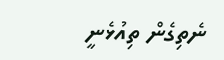ނެތިގެން ތިއުޅެނީ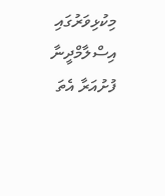މިކުޅިވަރުގައި އިސްލާމްދީނާ ފުށުއަރާ އެތަ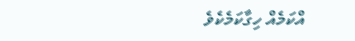އްކަމެއް ހިގާކަމެކެވެ